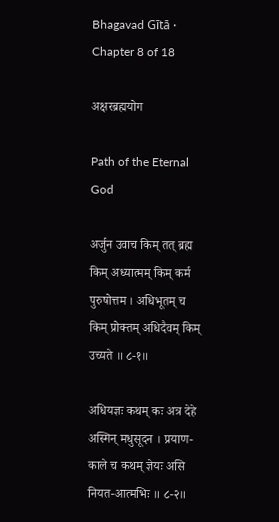Bhagavad Gītā · Chapter 8 of 18

अक्षरब्रह्मयोग

Path of the Eternal God

अर्जुन उवाच किम् तत् ब्रह्म किम् अध्यात्मम् किम् कर्म पुरुषोत्तम । अधिभूतम् च किम् प्रोक्तम् अधिदैवम् किम् उच्यते ॥ ८-१॥

अधियज्ञः कथम् कः अत्र देहे अस्मिन् मधुसूदन । प्रयाण-काले च कथम् ज्ञेयः असि नियत-आत्मभिः ॥ ८-२॥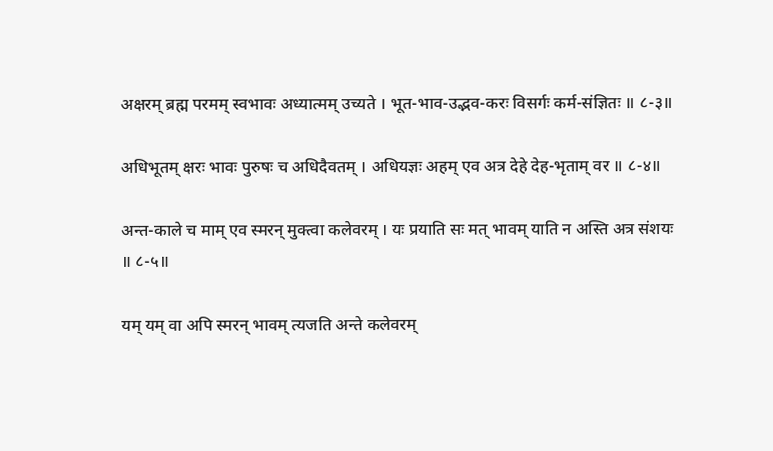अक्षरम् ब्रह्म परमम् स्वभावः अध्यात्मम् उच्यते । भूत-भाव-उद्भव-करः विसर्गः कर्म-संज्ञितः ॥ ८-३॥

अधिभूतम् क्षरः भावः पुरुषः च अधिदैवतम् । अधियज्ञः अहम् एव अत्र देहे देह-भृताम् वर ॥ ८-४॥

अन्त-काले च माम् एव स्मरन् मुक्त्वा कलेवरम् । यः प्रयाति सः मत् भावम् याति न अस्ति अत्र संशयः ॥ ८-५॥

यम् यम् वा अपि स्मरन् भावम् त्यजति अन्ते कलेवरम्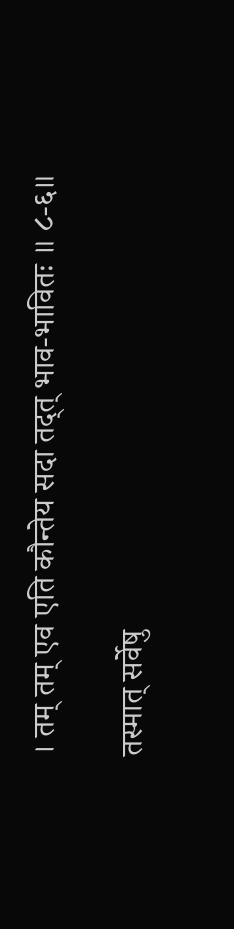। तम् तम् एव एति कौन्तेय सदा तद्त् भाव-भावितः ॥ ८-६॥

तस्मात् सर्वेषु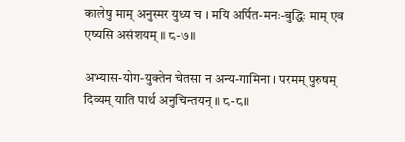कालेषु माम् अनुस्मर युध्य च । मयि अर्पित-मनः-बुद्धिः माम् एव एष्यसि असंशयम् ॥ ८-७॥

अभ्यास-योग-युक्तेन चेतसा न अन्य-गामिना । परमम् पुरुषम् दिव्यम् याति पार्थ अनुचिन्तयन् ॥ ८-८॥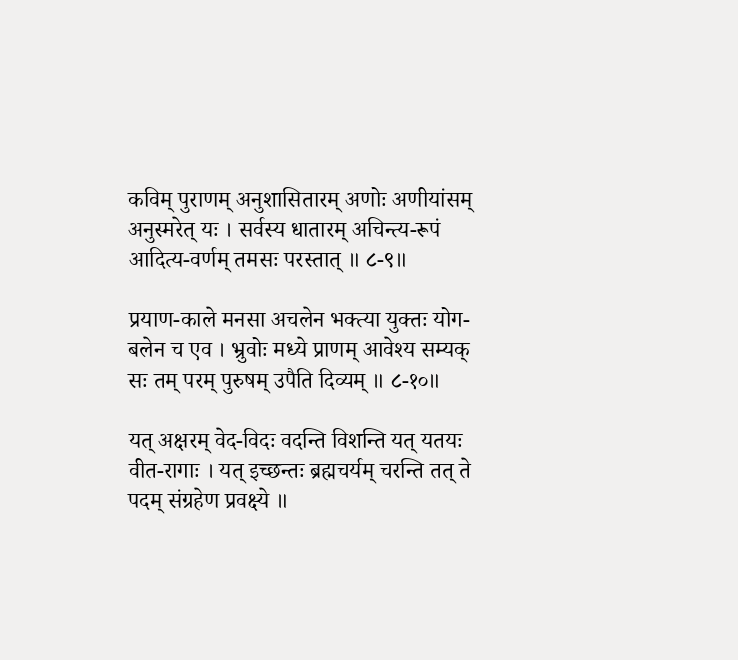कविम् पुराणम् अनुशासितारम् अणोः अणीयांसम् अनुस्मरेत् यः । सर्वस्य धातारम् अचिन्त्य-रूपं आदित्य-वर्णम् तमसः परस्तात् ॥ ८-९॥

प्रयाण-काले मनसा अचलेन भक्त्या युक्तः योग-बलेन च एव । भ्रुवोः मध्ये प्राणम् आवेश्य सम्यक् सः तम् परम् पुरुषम् उपैति दिव्यम् ॥ ८-१०॥

यत् अक्षरम् वेद-विदः वदन्ति विशन्ति यत् यतयः वीत-रागाः । यत् इच्छन्तः ब्रह्मचर्यम् चरन्ति तत् ते पदम् संग्रहेण प्रवक्ष्ये ॥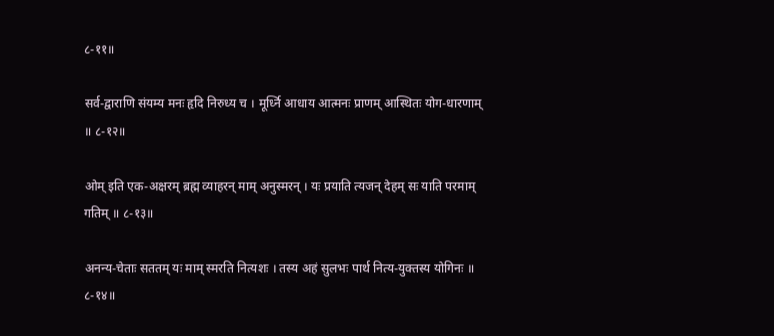८-११॥

सर्व-द्वाराणि संयम्य मनः हृदि निरुध्य च । मूर्ध्नि आधाय आत्मनः प्राणम् आस्थितः योग-धारणाम् ॥ ८-१२॥

ओम् इति एक-अक्षरम् ब्रह्म व्याहरन् माम् अनुस्मरन् । यः प्रयाति त्यजन् देहम् सः याति परमाम् गतिम् ॥ ८-१३॥

अनन्य-चेताः सततम् यः माम् स्मरति नित्यशः । तस्य अहं सुलभः पार्थ नित्य-युक्तस्य योगिनः ॥ ८-१४॥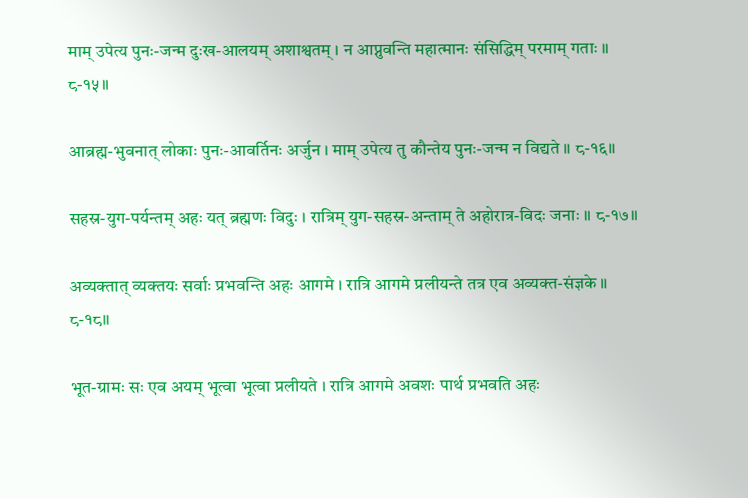माम् उपेत्य पुनः-जन्म दुःख-आलयम् अशाश्वतम् । न आप्नुवन्ति महात्मानः संसिद्धिम् परमाम् गताः ॥ ८-१५॥

आब्रह्म-भुवनात् लोकाः पुनः-आवर्तिनः अर्जुन । माम् उपेत्य तु कौन्तेय पुनः-जन्म न विद्यते ॥ ८-१६॥

सहस्र-युग-पर्यन्तम् अहः यत् ब्रह्मणः विदुः । रात्रिम् युग-सहस्र-अन्ताम् ते अहोरात्र-विदः जनाः ॥ ८-१७॥

अव्यक्तात् व्यक्तयः सर्वाः प्रभवन्ति अहः आगमे । रात्रि आगमे प्रलीयन्ते तत्र एव अव्यक्त-संज्ञके ॥ ८-१८॥

भूत-ग्रामः सः एव अयम् भूत्वा भूत्वा प्रलीयते । रात्रि आगमे अवशः पार्थ प्रभवति अहः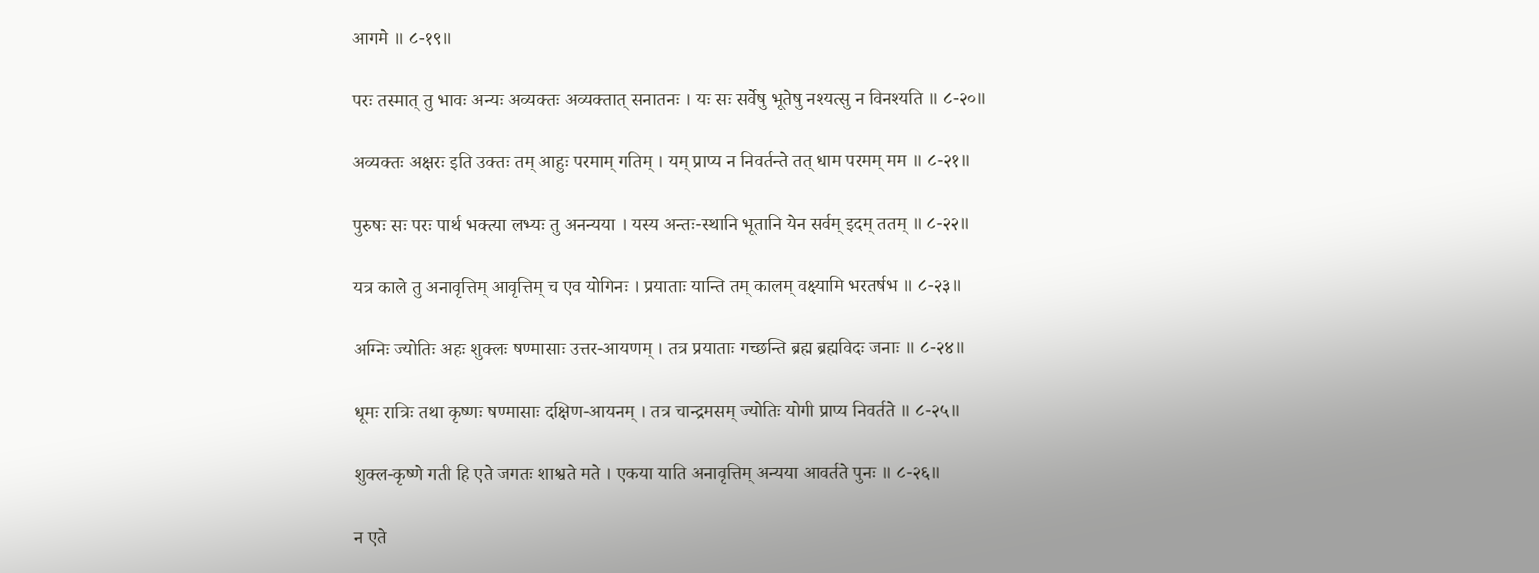आगमे ॥ ८-१९॥

परः तस्मात् तु भावः अन्यः अव्यक्तः अव्यक्तात् सनातनः । यः सः सर्वेषु भूतेषु नश्यत्सु न विनश्यति ॥ ८-२०॥

अव्यक्तः अक्षरः इति उक्तः तम् आहुः परमाम् गतिम् । यम् प्राप्य न निवर्तन्ते तत् धाम परमम् मम ॥ ८-२१॥

पुरुषः सः परः पार्थ भक्त्या लभ्यः तु अनन्यया । यस्य अन्तः-स्थानि भूतानि येन सर्वम् इदम् ततम् ॥ ८-२२॥

यत्र काले तु अनावृत्तिम् आवृत्तिम् च एव योगिनः । प्रयाताः यान्ति तम् कालम् वक्ष्यामि भरतर्षभ ॥ ८-२३॥

अग्निः ज्योतिः अहः शुक्लः षण्मासाः उत्तर-आयणम् । तत्र प्रयाताः गच्छन्ति ब्रह्म ब्रह्मविदः जनाः ॥ ८-२४॥

धूमः रात्रिः तथा कृष्णः षण्मासाः दक्षिण-आयनम् । तत्र चान्द्रमसम् ज्योतिः योगी प्राप्य निवर्तते ॥ ८-२५॥

शुक्ल-कृष्णे गती हि एते जगतः शाश्वते मते । एकया याति अनावृत्तिम् अन्यया आवर्तते पुनः ॥ ८-२६॥

न एते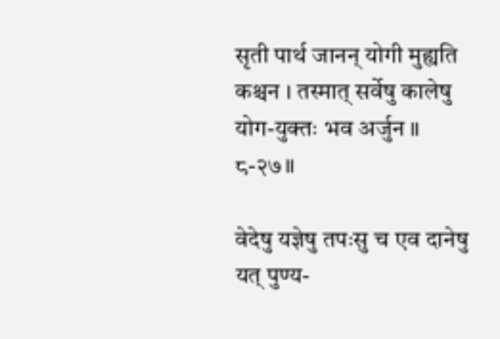सृती पार्थ जानन् योगी मुह्यति कश्चन । तस्मात् सर्वेषु कालेषु योग-युक्तः भव अर्जुन ॥ ८-२७॥

वेदेषु यज्ञेषु तपःसु च एव दानेषु यत् पुण्य-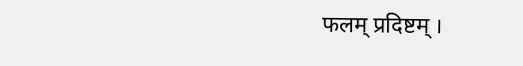फलम् प्रदिष्टम् ।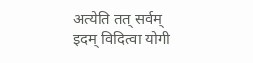अत्येति तत् सर्वम् इदम् विदित्वा योगी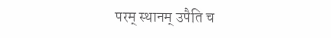परम् स्थानम् उपैति च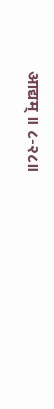आद्यम् ॥ ८-२८॥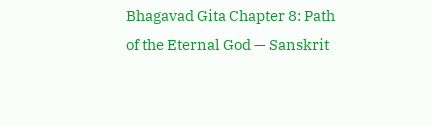Bhagavad Gita Chapter 8: Path of the Eternal God — Sanskrit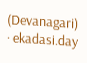(Devanagari) · ekadasi.day